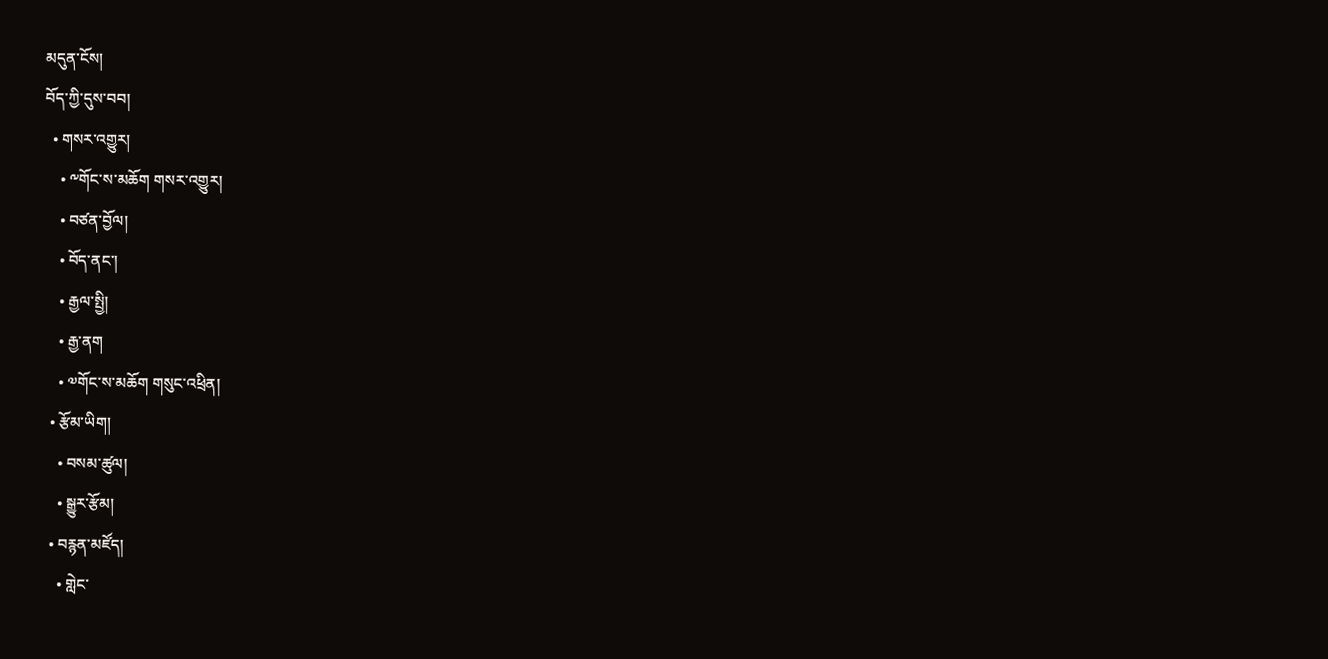མདུན་ངོས།
བོད་ཀྱི་དུས་བབ།
  • གསར་འགྱུར།
    • ༸གོང་ས་མཆོག གསར་འགྱུར།
    • བཙན་བྱོལ།
    • བོད་ནང་།
    • རྒྱལ་སྤྱི།
    • རྒྱ་ནག
    • ༧གོང་ས་མཆོག གསུང་འཕྲིན།
  • རྩོམ་ཡིག།
    • བསམ་ཚུལ།
    • སྒྱུར་རྩོམ།
  • བརྙན་མཛོད།
    • གླེང་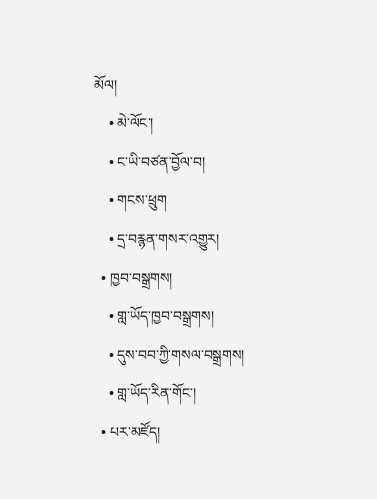མོལ།
    • མེ་ལོང་།
    • ང་ཡི་བཙན་བྱོལ་བ།
    • གངས་ཕྲུག
    • དྲ་བརྙན་གསར་འགྱུར།
  • ཁྱབ་བསྒྲགས།
    • གླ་ཡོད་ཁྱབ་བསྒྲགས།
    • དུས་བབ་ཀྱི་གསལ་བསྒྲགས།
    • གླ་ཡོད་རིན་གོང་།
  • པར་མཛོད།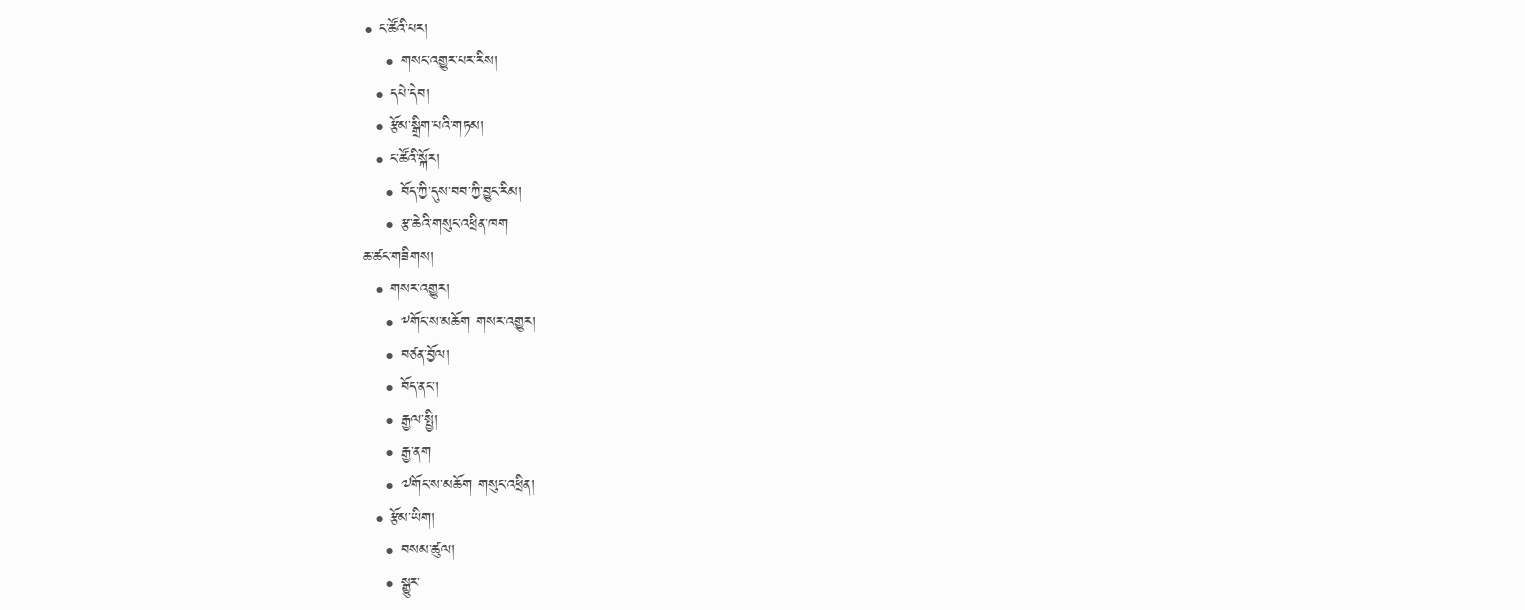• ང་ཚོའི་པར།
    • གསང་འགྱུར་པར་རིས།
  • དཔེ་དེབ།
  • རྩོམ་སྒྲིག་པའི་གཏམ།
  • ང་ཚོའི་སྐོར།
    • བོད་ཀྱི་དུས་བབ་ཀྱི་བྱུང་རིམ།
    • རྩ་ཆེའི་གསུང་འཕྲིན་ཁག
ཆ་ཚང་གཟིགས།
  • གསར་འགྱུར།
    • ༸གོང་ས་མཆོག གསར་འགྱུར།
    • བཙན་བྱོལ།
    • བོད་ནང་།
    • རྒྱལ་སྤྱི།
    • རྒྱ་ནག
    • ༧གོང་ས་མཆོག གསུང་འཕྲིན།
  • རྩོམ་ཡིག།
    • བསམ་ཚུལ།
    • སྒྱུར་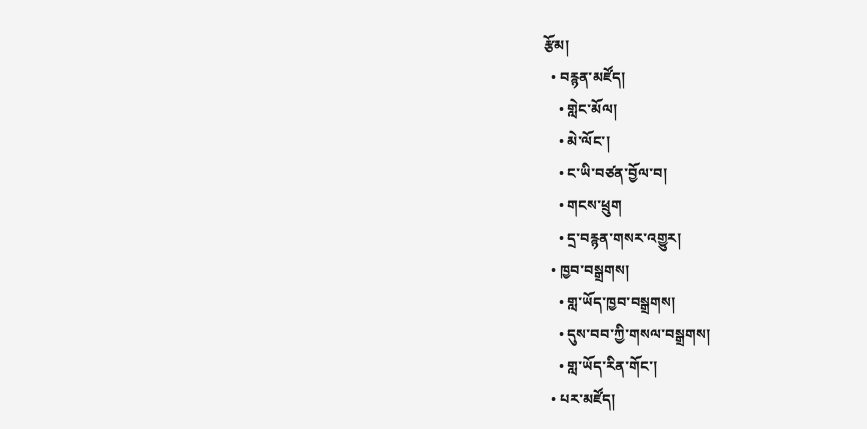རྩོམ།
  • བརྙན་མཛོད།
    • གླེང་མོལ།
    • མེ་ལོང་།
    • ང་ཡི་བཙན་བྱོལ་བ།
    • གངས་ཕྲུག
    • དྲ་བརྙན་གསར་འགྱུར།
  • ཁྱབ་བསྒྲགས།
    • གླ་ཡོད་ཁྱབ་བསྒྲགས།
    • དུས་བབ་ཀྱི་གསལ་བསྒྲགས།
    • གླ་ཡོད་རིན་གོང་།
  • པར་མཛོད།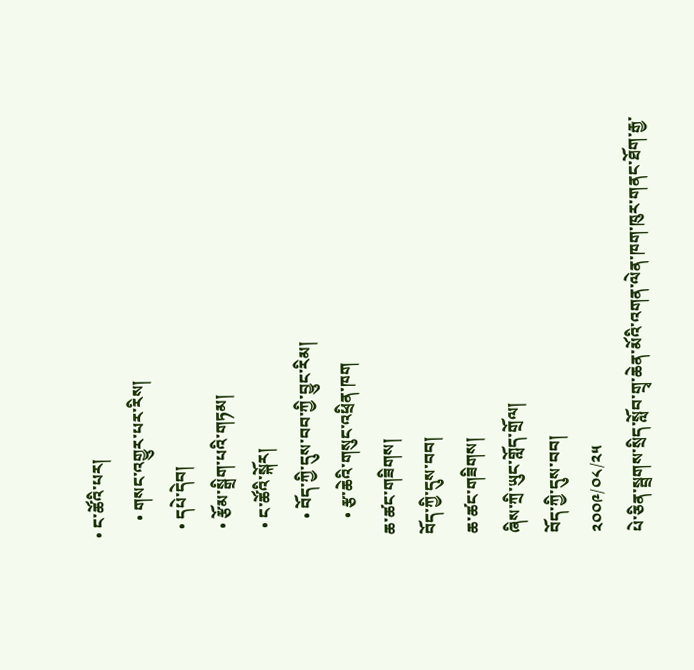• ང་ཚོའི་པར།
    • གསང་འགྱུར་པར་རིས།
  • དཔེ་དེབ།
  • རྩོམ་སྒྲིག་པའི་གཏམ།
  • ང་ཚོའི་སྐོར།
    • བོད་ཀྱི་དུས་བབ་ཀྱི་བྱུང་རིམ།
    • རྩ་ཆེའི་གསུང་འཕྲིན་ཁག
ཆ་ཚང་གཟིགས།
བོད་ཀྱི་དུས་བབ།
ཆ་ཚང་གཟིགས།
ཞིས་ཀྲི་ཡུང་གློད་གྲོལ།
བོད་ཀྱི་དུས་བབ།
༢༠༠༩/༠༨/༢༥
པེ་ཅིན་སྦྲགས་སྲིད་སློབ་གྲྭ་ཆེན་མོའི་འགན་ལེན་ཁག་ཁུར་གནང་ཐོག་རྒྱ་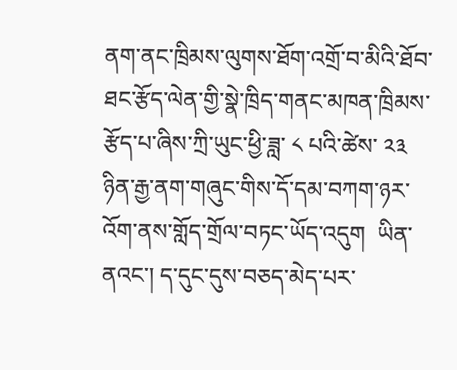ནག་ནང་ཁྲིམས་ལུགས་ཐོག་འགྲོ་བ་མིའི་ཐོབ་ཐང་རྩོད་ལེན་གྱི་སྣེ་ཁྲིད་གནང་མཁན་ཁྲིམས་རྩོད་པ་ཞིས་ཀྲི་ཡུང་ཕྱི་ཟླ་ ༨ པའི་ཚེས་ ༢༣ ཉིན་རྒྱ་ནག་གཞུང་གིས་དོ་དམ་བཀག་ཉར་འོག་ནས་གློད་གྲོལ་བཏང་ཡོད་འདུག  ཡིན་ནའང་། ད་དུང་དུས་བཅད་མེད་པར་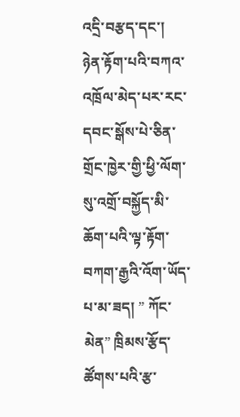འདྲི་བརྩད་དང་།  ཉེན་རྟོག་པའི་བཀའ་འཁྲོལ་མེད་པར་རང་དབང་སྒོས་པེ་ཅིན་གྲོང་ཁྱེར་གྱི་ཕྱི་ལོག་སུ་འགྲོ་བསྐྱོད་མི་ཆོག་པའི་ལྟ་རྟོག་བཀག་རྒྱའི་འོག་ཡོད་པ་མ་ཟད། ” ཀོང་མེན” ཁྲིམས་རྩོད་ཚོགས་པའི་རྩ་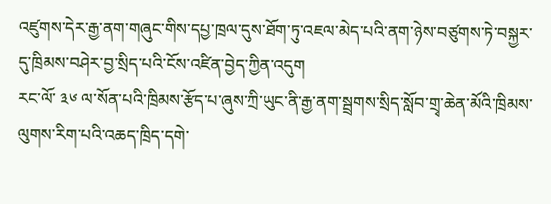འཛུགས་དེར་རྒྱ་ནག་གཞུང་གིས་དཔྱ་ཁྲལ་དུས་ཐོག་ཏུ་འཇལ་མེད་པའི་ནག་ཉེས་བཙུགས་ཏེ་བསྐྱར་དུ་ཁྲིམས་བཤེར་བྱ་སྲིད་པའི་ངོས་འཛིན་བྱེད་ཀྱིན་འདུག
རང་ལོ་ ༣༦ ལ་སོན་པའི་ཁྲིམས་རྩོད་པ་ཞུས་ཀྲི་ཡུང་ནི་རྒྱ་ནག་སྦྲགས་སྲིད་སློབ་གྲྭ་ཆེན་མོའི་ཁྲིམས་ལུགས་རིག་པའི་འཆད་ཁྲིད་དགེ་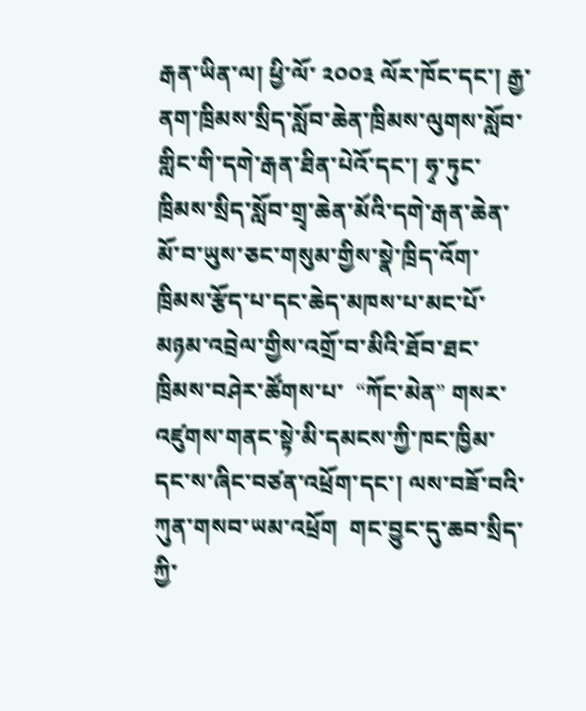རྒན་ཡིན་ལ། ཕྱི་ལོ་ ༢༠༠༣ ལོར་ཁོང་དང་། རྒྱ་ནག་ཁྲིམས་སྲིད་སློབ་ཆེན་ཁྲིམས་ལུགས་སློབ་གླིང་གི་དགེ་རྒན་ཐིན་པེའོ་དང་། ཧྭ་ཏུང་ཁྲིམས་སྲིད་སློབ་གྲྭ་ཆེན་མོའི་དགེ་རྒན་ཆེན་མོ་བ་ཡུས་ཅང་གསུམ་གྱིས་སྣེ་ཁྲིད་འོག་ཁྲིམས་རྩོད་པ་དང་ཆེད་མཁས་པ་མང་པོ་མཉམ་འབྲེལ་གྱིས་འགྲོ་བ་མིའི་ཐོབ་ཐང་ཁྲིམས་བཤེར་ཚོགས་པ་  “ཀོང་མེན” གསར་འཛུགས་གནང་སྟེ་མི་དམངས་ཀྱི་ཁང་ཁྱིམ་དང་ས་ཞིང་བཙན་འཕྲོག་དང་། ལས་བཟོ་བའི་ཀུན་གསབ་ཡམ་འཕྲོག  གང་བྱུང་དུ་ཆབ་སྲིད་ཀྱི་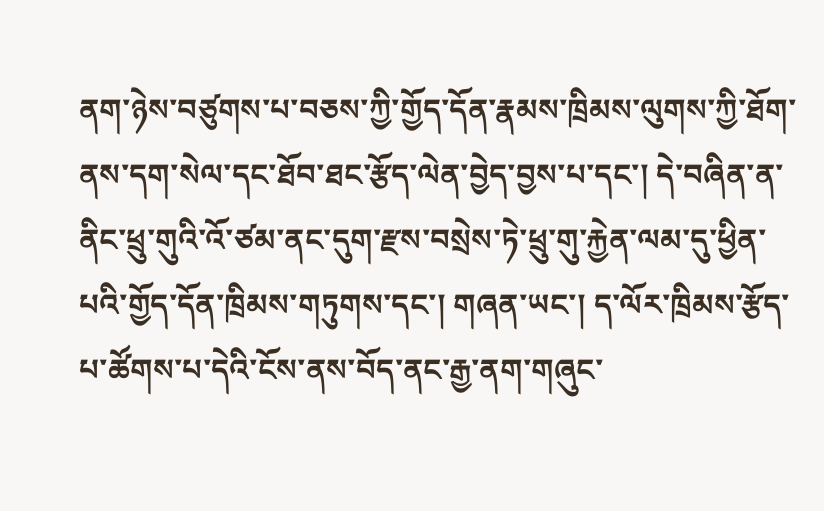ནག་ཉེས་བཙུགས་པ་བཅས་ཀྱི་གྱོད་དོན་རྣམས་ཁྲིམས་ལུགས་ཀྱི་ཐོག་ནས་དག་སེལ་དང་ཐོབ་ཐང་རྩོད་ལེན་བྱེད་བྱས་པ་དང་། དེ་བཞིན་ན་ནིང་ཕྲུ་གུའི་འོ་ཙམ་ནང་དུག་རྫས་བསྲེས་ཏེ་ཕྲུ་གུ་རྐྱེན་ལམ་དུ་ཕྱིན་པའི་གྱོད་དོན་ཁྲིམས་གཏུགས་དང་། གཞན་ཡང་། ད་ལོར་ཁྲིམས་རྩོད་པ་ཚོགས་པ་དེའི་ངོས་ནས་བོད་ནང་རྒྱ་ནག་གཞུང་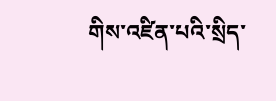གིས་འཛིན་པའི་སྲིད་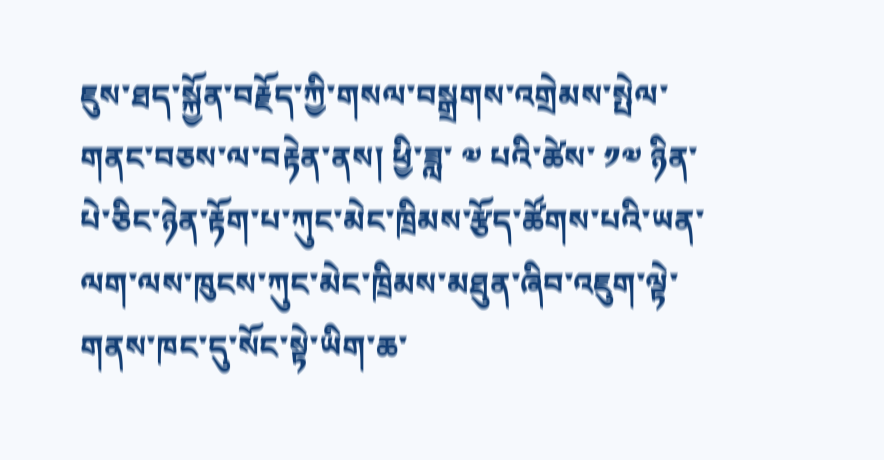ཇུས་ཐད་སྐྱོན་བརྗོད་ཀྱི་གསལ་བསྒྲགས་འགྲེམས་སྤེལ་གནང་བཅས་ལ་བརྟེན་ནས། ཕྱི་ཟླ་ ༧ པའི་ཚེས་ ༡༧ ཉིན་པེ་ཅིང་ཉེན་རྟོག་པ་ཀུང་མེང་ཁྲིམས་རྩོད་ཚོགས་པའི་ཡན་ལག་ལས་ཁུངས་ཀུང་མེང་ཁྲིམས་མཐུན་ཞིབ་འཇུག་ལྟེ་གནས་ཁང་དུ་སོང་སྟེ་ཡིག་ཆ་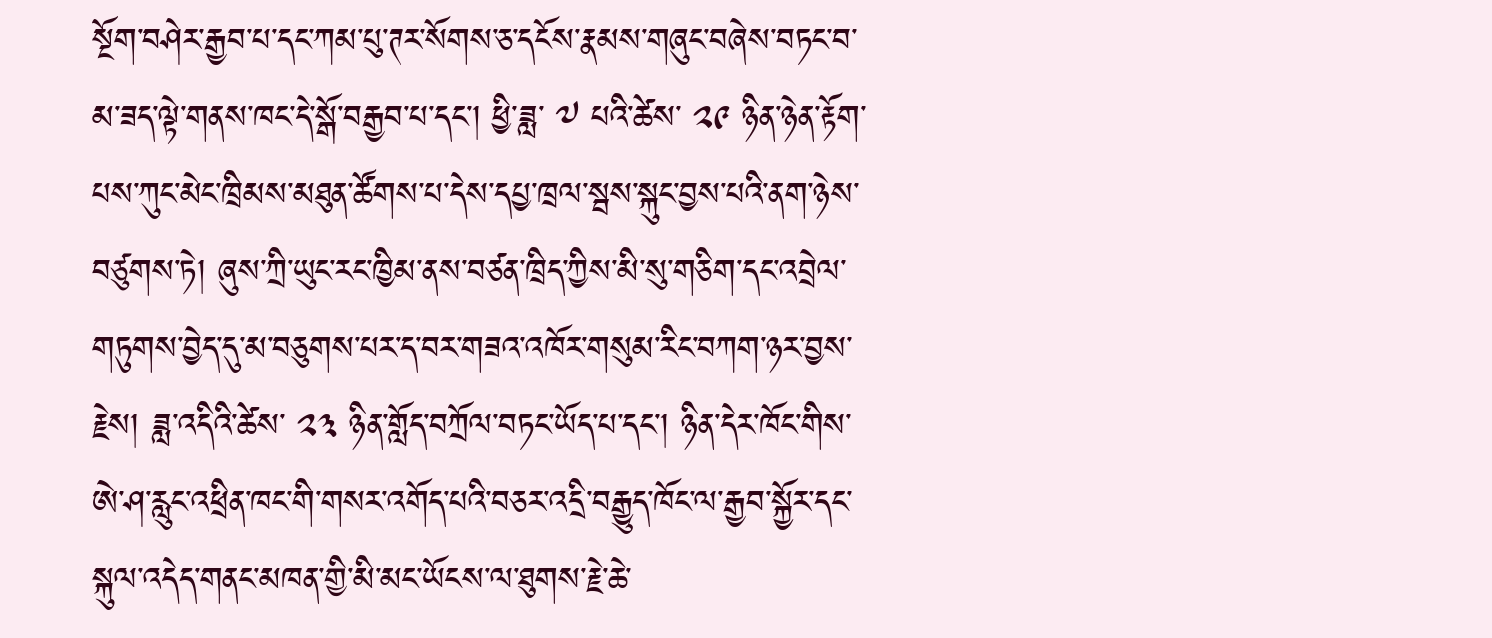སྔོག་བཤེར་རྒྱབ་པ་དང་ཀམ་པུ་ཊར་སོགས་ཅ་དངོས་རྣམས་གཞུང་བཞེས་བཏང་བ་མ་ཟད་ལྟེ་གནས་ཁང་དེ་སྒོ་བརྒྱབ་པ་དང་། ཕྱི་ཟླ་ ༧ པའི་ཚེས་ ༢༩ ཉིན་ཉེན་རྟོག་པས་ཀུང་མེང་ཁྲིམས་མཐུན་ཚོགས་པ་དེས་དཔྱ་ཁྲལ་སྦས་སྐུང་བྱས་པའི་ནག་ཉེས་བཙུགས་ཏེ། ཞུས་ཀྲི་ཡུང་རང་ཁྱིམ་ནས་བཙན་ཁྲིད་ཀྱིས་མི་སུ་གཅིག་དང་འབྲེལ་གཏུགས་བྱེད་དུ་མ་བཅུགས་པར་ད་བར་གཟའ་འཁོར་གསུམ་རིང་བཀག་ཉར་བྱས་རྗེས། ཟླ་འདིའི་ཚེས་ ༢༣ ཉིན་གློད་བཀྲོལ་བཏང་ཡོད་པ་དང་། ཉིན་དེར་ཁོང་གིས་ཨེ་ཤ་རླུང་འཕྲིན་ཁང་གི་གསར་འགོད་པའི་བཅར་འདྲི་བརྒྱུད་ཁོང་ལ་རྒྱབ་སྐྱོར་དང་སྐུལ་འདེད་གནང་མཁན་གྱི་མི་མང་ཡོངས་ལ་ཐུགས་རྗེ་ཆེ་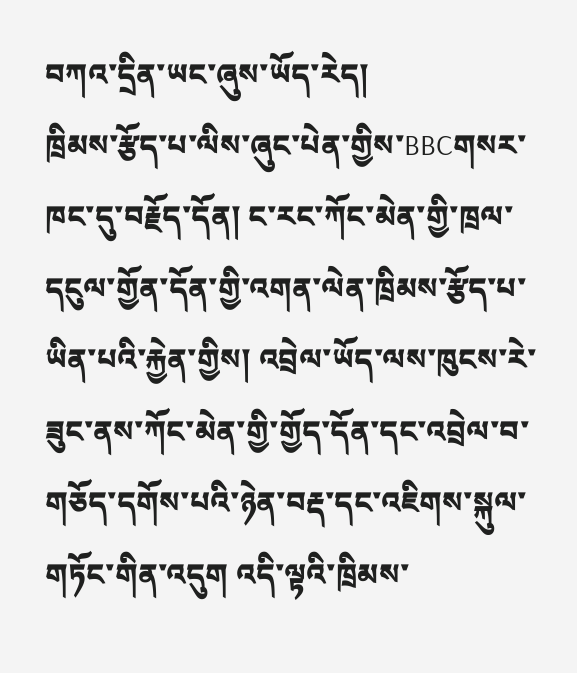བཀའ་དྲིན་ཡང་ཞུས་ཡོད་རེད།
ཁྲིམས་རྩོད་པ་ལིས་ཞུང་པེན་གྱིས་BBCགསར་ཁང་དུ་བརྗོད་དོན། ང་རང་ཀོང་མེན་གྱི་ཁྲལ་དངུལ་གྱོན་དོན་གྱི་འགན་ལེན་ཁྲིམས་རྩོད་པ་ཡིན་པའི་རྐྱེན་གྱིས། འབྲེལ་ཡོད་ལས་ཁུངས་རེ་ཟུང་ནས་ཀོང་མེན་གྱི་གྱོད་དོན་དང་འབྲེལ་བ་གཅོད་དགོས་པའི་ཉེན་བརྡ་དང་འཇིགས་སྐུལ་གཏོང་གིན་འདུག འདི་ལྟའི་ཁྲིམས་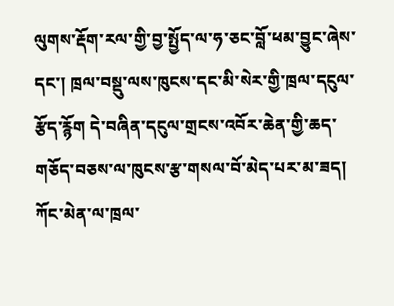ལུགས་རྡོག་རལ་གྱི་བྱ་སྤྱོད་ལ་ཧ་ཅང་བློ་ཕམ་བྱུང་ཞེས་དང་། ཁྲལ་བསྡུ་ལས་ཁུངས་དང་མི་སེར་གྱི་ཁྲལ་དངུལ་རྩོད་རྙོག དེ་བཞིན་དངུལ་གྲངས་འབོར་ཆེན་གྱི་ཆད་གཅོད་བཅས་ལ་ཁུངས་རྩ་གསལ་བོ་མེད་པར་མ་ཟད། ཀོང་མེན་ལ་ཁྲལ་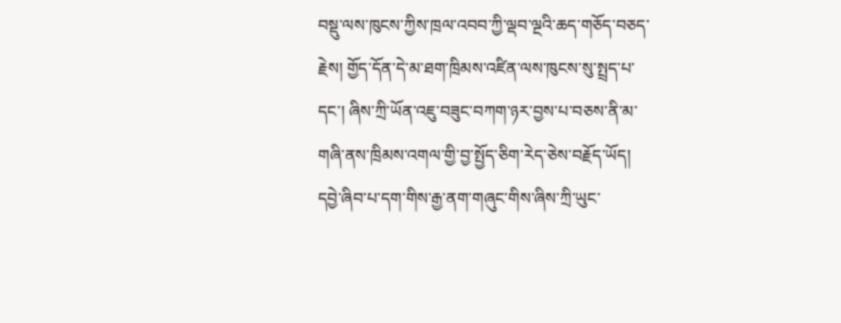བསྡུ་ལས་ཁུངས་ཀྱིས་ཁྲལ་འབབ་ཀྱི་ལྡབ་ལྔའི་ཆད་གཅོད་བཅད་རྗེས། གྱོད་དོན་དེ་མ་ཐག་ཁྲིམས་འཛིན་ལས་ཁུངས་སུ་སྤྲད་པ་དང་། ཞིས་ཀྲི་ཡོན་འཇུ་བཟུང་བཀག་ཉར་བྱས་པ་བཅས་ནི་མ་གཞི་ནས་ཁྲིམས་འགལ་གྱི་བྱ་སྤྱོད་ཅིག་རེད་ཅེས་བརྗོད་ཡོད།
དབྱེ་ཞིབ་པ་དག་གིས་རྒྱ་ནག་གཞུང་གིས་ཞིས་ཀྲི་ཡུང་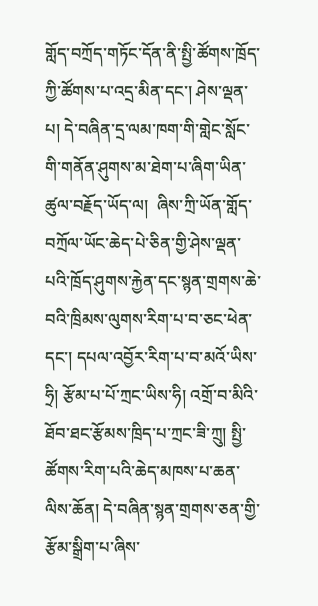གློད་བཀྲོད་གཏོང་དོན་ནི་སྤྱི་ཚོགས་ཁྲོད་ཀྱི་ཚོགས་པ་འདྲ་མིན་དང་། ཤེས་ལྡན་པ། དེ་བཞིན་དྲ་ལམ་ཁག་གི་གླེང་སློང་གི་གནོན་ཤུགས་མ་ཐེག་པ་ཞིག་ཡིན་ཚུལ་བརྗོད་ཡོད་ལ།  ཞིས་ཀྲི་ཡོན་གློད་བཀྲོལ་ཡོང་ཆེད་པེ་ཅིན་གྱི་ཤེས་ལྡན་པའི་ཁྲོད་ཤུགས་རྐྱེན་དང་སྙན་གྲགས་ཆེ་བའི་ཁྲིམས་ལུགས་རིག་པ་བ་ཅང་ཕེན་དང་། དཔལ་འབྱོར་རིག་པ་བ་མའོ་ཡིས་ཧྲི། རྩོམ་པ་པོ་ཀྲང་ཡིས་ཧི། འགྲོ་བ་མིའི་ཐོབ་ཐང་རྩོམས་ཁྲིད་པ་ཀྲང་ཟི་ཀྲུ། སྤྱི་ཚོགས་རིག་པའི་ཆེད་མཁས་པ་ཆན་ལིས་ཆོན། དེ་བཞིན་སྙན་གྲགས་ཅན་གྱི་རྩོམ་སྒྲིག་པ་ཞིས་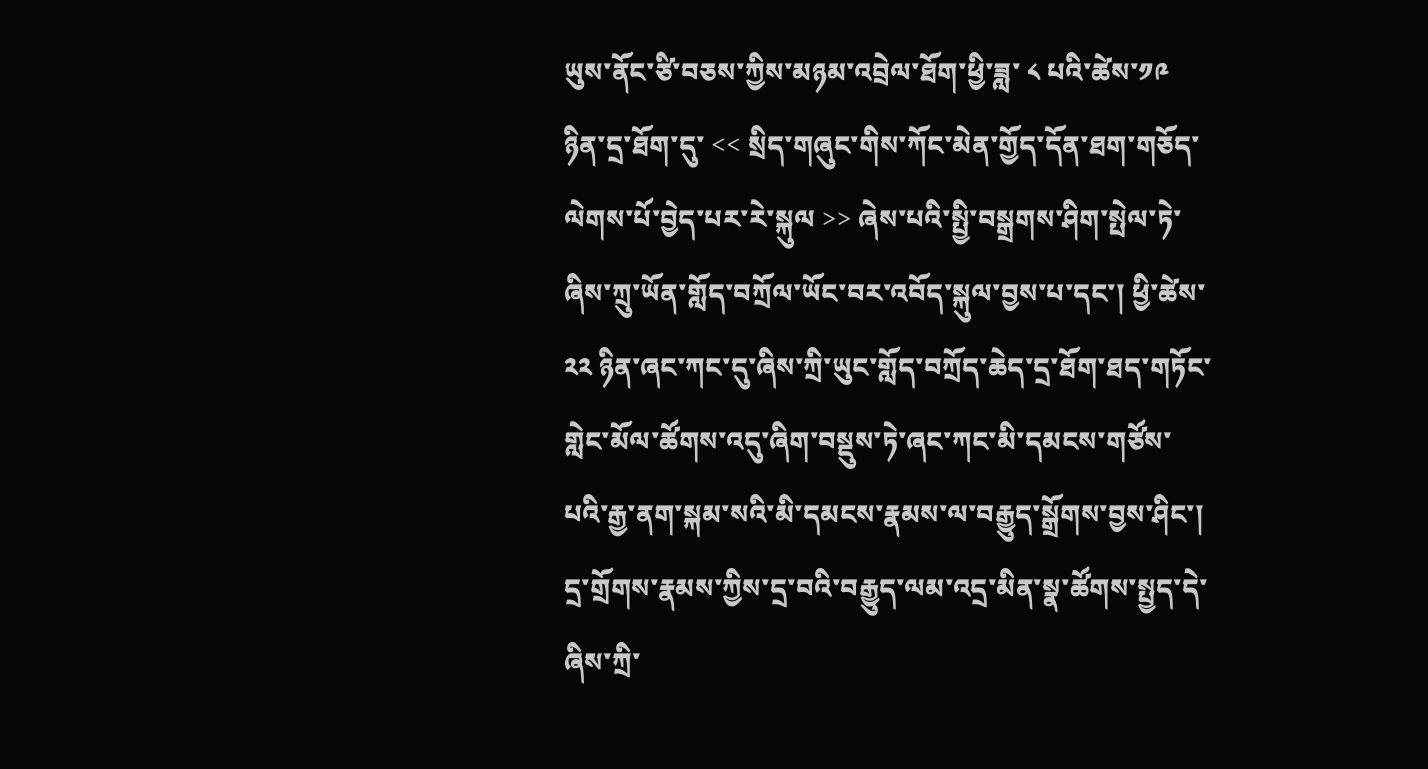ཡུས་ནོང་ཙི་བཅས་ཀྱིས་མཉམ་འབྲེལ་ཐོག་ཕྱི་ཟླ་ ༨ པའི་ཚེས་༡༩ ཉིན་དྲ་ཐོག་དུ་ << སྲིད་གཞུང་གིས་ཀོང་མེན་གྱོད་དོན་ཐག་གཅོད་ལེགས་པོ་བྱེད་པར་རེ་སྐུལ >> ཞེས་པའི་སྤྱི་བསྒྲགས་ཤིག་སྤེལ་ཏེ་ཞིས་ཀྲུ་ཡོན་གློད་བཀྲོལ་ཡོང་བར་འབོད་སྐུལ་བྱས་པ་དང་། ཕྱི་ཚེས་ ༢༢ ཉིན་ཞང་ཀང་དུ་ཞིས་ཀྲི་ཡུང་གློད་བཀྲོད་ཆེད་དྲ་ཐོག་ཐད་གཏོང་གླེང་མོལ་ཚོགས་འདུ་ཞིག་བསྡུས་ཏེ་ཞང་ཀང་མི་དམངས་གཙོས་པའི་རྒྱ་ནག་སྐམ་སའི་མི་དམངས་རྣམས་ལ་བརྒྱུད་སྒྲོགས་བྱས་ཤིང་། དྲ་གྲོགས་རྣམས་ཀྱིས་དྲ་བའི་བརྒྱུད་ལམ་འདྲ་མིན་སྣ་ཚོགས་སྤྱད་དེ་ཞིས་ཀྲི་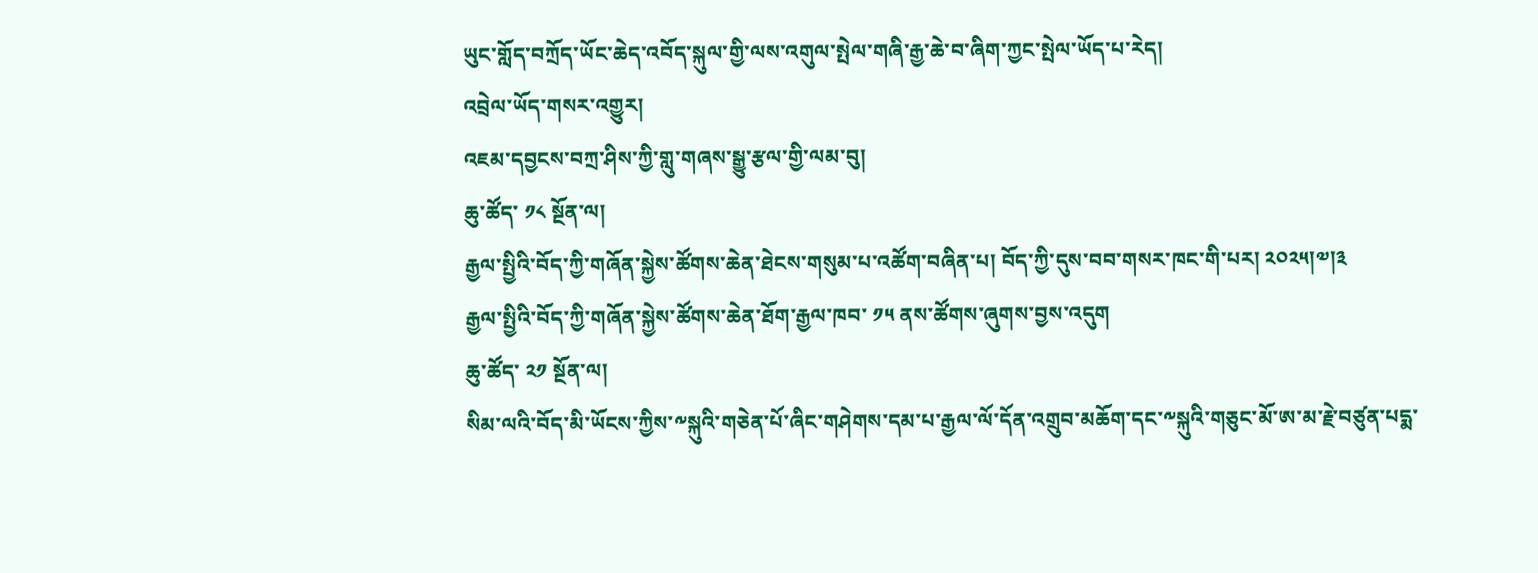ཡུང་གློད་བཀྲོད་ཡོང་ཆེད་འབོད་སྐུལ་གྱི་ལས་འགུལ་སྤེལ་གཞི་རྒྱ་ཆེ་བ་ཞིག་ཀྱང་སྤེལ་ཡོད་པ་རེད།
འབྲེལ་ཡོད་གསར་འགྱུར།
འཇམ་དབྱངས་བཀྲ་ཤིས་ཀྱི་གླུ་གཞས་སྒྱུ་རྩལ་གྱི་ལམ་བུ།
ཆུ་ཚོད་ ༡༨ སྔོན་ལ།
རྒྱལ་སྤྱིའི་བོད་ཀྱི་གཞོན་སྐྱེས་ཚོགས་ཆེན་ཐེངས་གསུམ་པ་འཚོག་བཞིན་པ། བོད་ཀྱི་དུས་བབ་གསར་ཁང་གི་པར། ༢༠༢༥།༧།༣
རྒྱལ་སྤྱིའི་བོད་ཀྱི་གཞོན་སྐྱེས་ཚོགས་ཆེན་ཐོག་རྒྱལ་ཁབ་ ༡༥ ནས་ཚོགས་ཞུགས་བྱས་འདུག
ཆུ་ཚོད་ ༢༡ སྔོན་ལ།
སིམ་ལའི་བོད་མི་ཡོངས་ཀྱིས་༸སྐུའི་གཅེན་པོ་ཞིང་གཤེགས་དམ་པ་རྒྱལ་ལོ་དོན་འགྲུབ་མཆོག་དང་༸སྐུའི་གཅུང་མོ་ཨ་མ་རྗེ་བཙུན་པདྨ་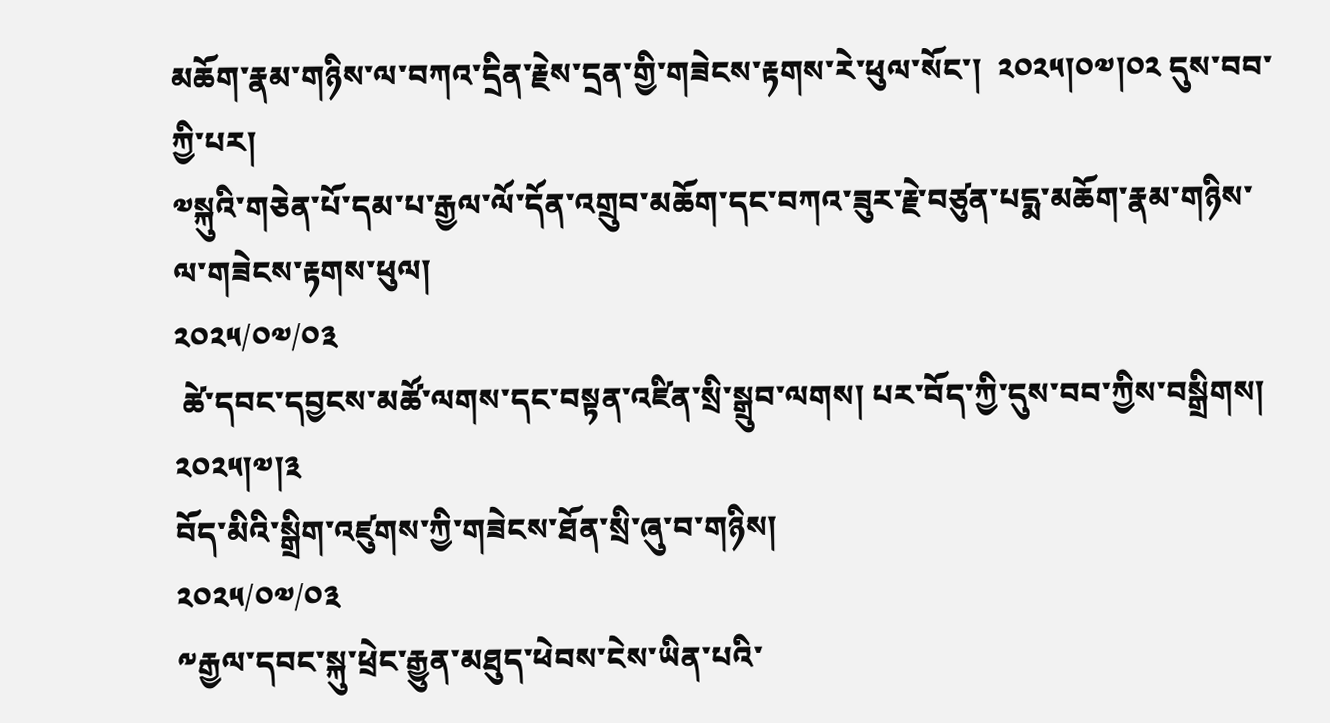མཆོག་རྣམ་གཉིས་ལ་བཀའ་དྲིན་རྗེས་དྲན་གྱི་གཟེངས་རྟགས་རེ་ཕུལ་སོང་།  ༢༠༢༥།༠༧།༠༢ དུས་བབ་ཀྱི་པར།
༧སྐུའི་གཅེན་པོ་དམ་པ་རྒྱལ་ལོ་དོན་འགྲུབ་མཆོག་དང་བཀའ་ཟུར་རྗེ་བཙུན་པདྨ་མཆོག་རྣམ་གཉིས་ལ་གཟེངས་རྟགས་ཕུལ།
༢༠༢༥/༠༧/༠༣
 ཚེ་དབང་དབྱངས་མཚོ་ལགས་དང་བསྟན་འཛིན་སྲི་སྒྲུབ་ལགས། པར་བོད་ཀྱི་དུས་བབ་ཀྱིས་བསྒྲིགས། ༢༠༢༥།༧།༣
བོད་མིའི་སྒྲིག་འཛུགས་ཀྱི་གཟེངས་ཐོན་སྲི་ཞུ་བ་གཉིས།
༢༠༢༥/༠༧/༠༣
༸རྒྱལ་དབང་སྐུ་ཕྲེང་རྒྱུན་མཐུད་ཕེབས་ངེས་ཡིན་པའི་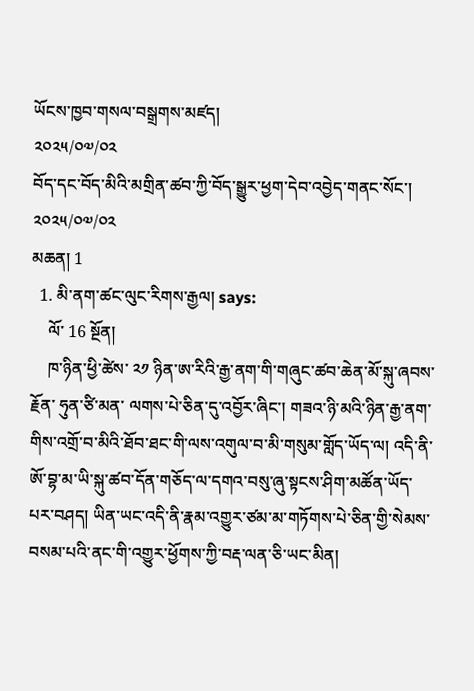ཡོངས་ཁྱབ་གསལ་བསྒྲགས་མཛད།
༢༠༢༥/༠༧/༠༢
བོད་དང་བོད་མིའི་མགྲིན་ཚབ་ཀྱི་བོད་སྒྱུར་ཕྱག་དེབ་འབྱེད་གནང་སོང་།
༢༠༢༥/༠༧/༠༢
མཆན། 1
  1. མི་ནག་ཚང་ལུང་རིགས་རྒྱལ། says:
    ལོ་ 16 སྔོན།
    ཁ་ཉིན་ཕྱི་ཚེས་ ༢༡ ཉིན་ཨ་རིའི་རྒྱ་ནག་གི་གཞུང་ཚབ་ཆེན་མོ་སྐུ་ཞབས་ རྗོན་ ཧུན་ཙི་མན་ ལགས་པེ་ཅིན་དུ་འབྱོར་ཞིང་། གཟའ་ཉི་མའི་ཉིན་རྒྱ་ནག་གིས་འགྲོ་བ་མིའི་ཐོབ་ཐང་གི་ལས་འགུལ་བ་མི་གསུམ་གློད་ཡོད་ལ། འདི་ནི་ཨོ་བྷ་མ་ཡི་སྐུ་ཚབ་དོན་གཅོད་ལ་དགའ་བསུ་ཞུ་སྟངས་ཤིག་མཚོན་ཡོད་པར་བཤད། ཡིན་ཡང་འདི་ནི་རྣམ་འགྱུར་ཙམ་མ་གཏོགས་པེ་ཅིན་གྱི་སེམས་བསམ་པའི་ནང་གི་འགྱུར་ཕྱོགས་ཀྱི་བརྡ་ལན་ཅི་ཡང་མིན།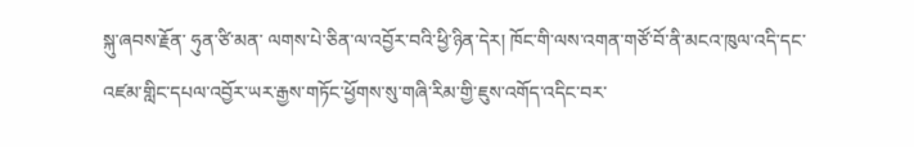སྐུ་ཞབས་རྗོན་ ཧུན་ཙི་མན་ ལགས་པེ་ཅིན་ལ་འབྱོར་བའི་ཕྱི་ཉིན་དེར། ཁོང་གི་ལས་འགན་གཙོ་བོ་ནི་མངའ་ཁུལ་འདི་དང་འཛམ་གླིང་དཔལ་འབྱོར་ཡར་རྒྱས་གཏོང་ཕྱོགས་སུ་གཞི་རིམ་གྱི་ཇུས་འགོད་འདིང་བར་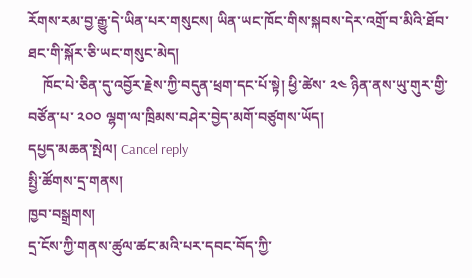རོགས་རམ་བྱ་རྒྱུ་དེ་ཡིན་པར་གསུངས། ཡིན་ཡང་ཁོང་གིས་སྐབས་དེར་འགྲོ་བ་མིའི་ཐོབ་ཐང་གི་སྐོར་ཅི་ཡང་གསུང་མེད།
    ཁོང་པེ་ཅིན་དུ་འབྱོར་རྗེས་ཀྱི་བདུན་ཕྲག་དང་པོ་སྟེ། ཕྱི་ཚེས་ ༢༤ ཉིན་ནས་ཡུ་གུར་གྱི་བཙོན་པ་ ༢༠༠ ལྷག་ལ་ཁྲིམས་བཤེར་བྱེད་མགོ་བཙུགས་ཡོད།
དཔྱད་མཆན་སྤེལ། Cancel reply
སྤྱི་ཚོགས་དྲ་གནས།
ཁྱབ་བསྒྲགས།
དྲ་ངོས་ཀྱི་གནས་ཚུལ་ཚང་མའི་པར་དབང་བོད་ཀྱི་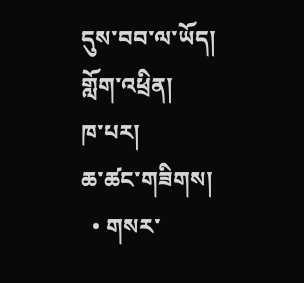དུས་བབ་ལ་ཡོད།
གློག་འཕྲིན།
ཁ་པར།
ཆ་ཚང་གཟིགས།
  • གསར་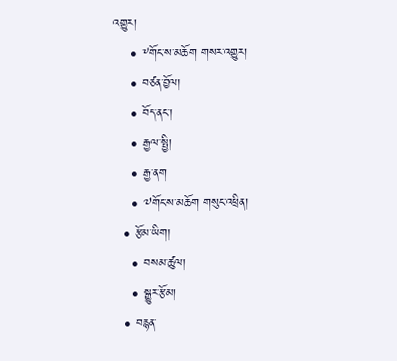འགྱུར།
    • ༸གོང་ས་མཆོག གསར་འགྱུར།
    • བཙན་བྱོལ།
    • བོད་ནང་།
    • རྒྱལ་སྤྱི།
    • རྒྱ་ནག
    • ༧གོང་ས་མཆོག གསུང་འཕྲིན།
  • རྩོམ་ཡིག།
    • བསམ་ཚུལ།
    • སྒྱུར་རྩོམ།
  • བརྙན་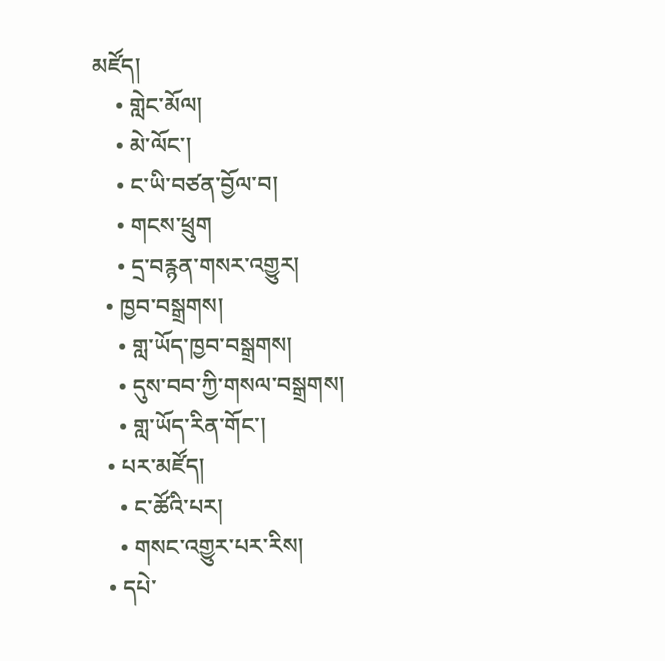མཛོད།
    • གླེང་མོལ།
    • མེ་ལོང་།
    • ང་ཡི་བཙན་བྱོལ་བ།
    • གངས་ཕྲུག
    • དྲ་བརྙན་གསར་འགྱུར།
  • ཁྱབ་བསྒྲགས།
    • གླ་ཡོད་ཁྱབ་བསྒྲགས།
    • དུས་བབ་ཀྱི་གསལ་བསྒྲགས།
    • གླ་ཡོད་རིན་གོང་།
  • པར་མཛོད།
    • ང་ཚོའི་པར།
    • གསང་འགྱུར་པར་རིས།
  • དཔེ་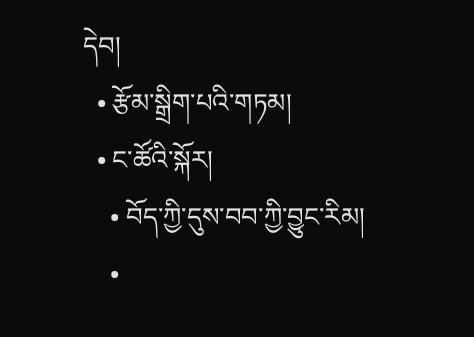དེབ།
  • རྩོམ་སྒྲིག་པའི་གཏམ།
  • ང་ཚོའི་སྐོར།
    • བོད་ཀྱི་དུས་བབ་ཀྱི་བྱུང་རིམ།
    •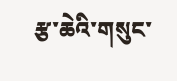རྩ་ཆེའི་གསུང་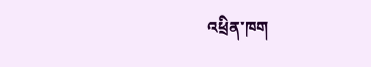འཕྲིན་ཁག